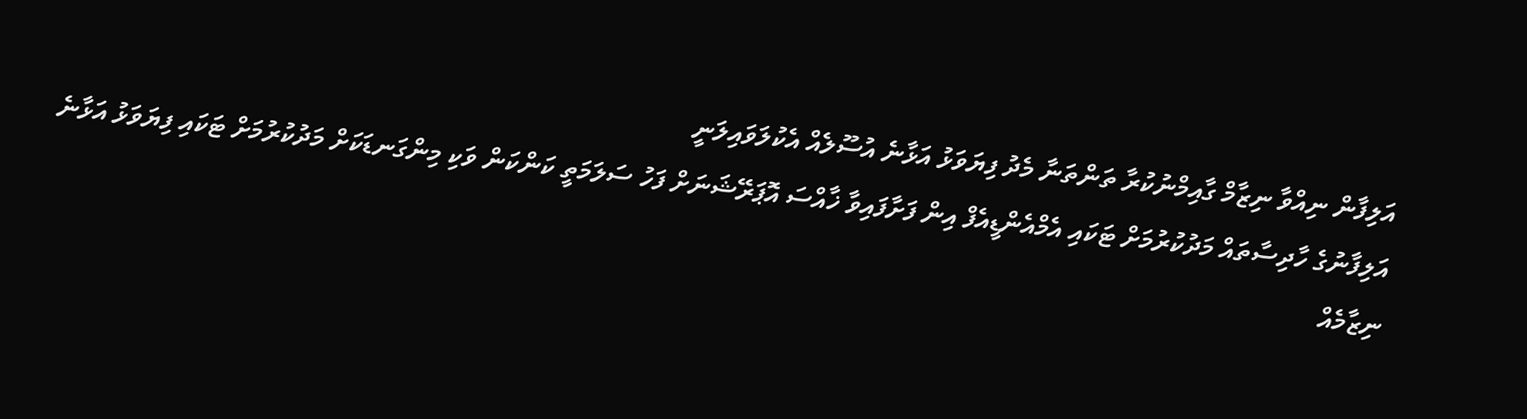އަލިފާން ނިއްވާ ނިޒާމް ގާއިމްނުކުރާ ތަންތަނާ މެދު ފިޔަވަޅު އަޅާނެ އުސޫލެއް އެކުލަވައިލަނީ
އަލިފާނުގެ ހާދިސާތައް މަދުކުރުމަށް ޓަކައި އެމްއެންޑީއެފް އިން ފަށާފައިވާ ޚާއްސަ އޮޕަރޭޝަނަށް ފަހު ސަލަމަތީ ކަންކަން ވަކި މިންގަނޑަކަށް މަދުކުރުމަށް ޓަކައި ފިޔަވަޅު އަޅާނެ ނިޒާމެއް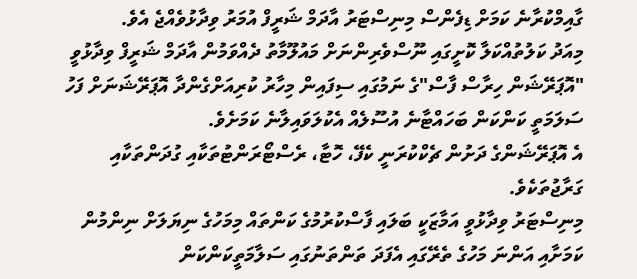ގާއިމްކުރާނެ ކަމަށް ޑިފެންސް މިނިސްޓަރު އާދަމް ޝަރީފް އުމަރު ވިދާޅުވެއްޖެ އެވެ.
މިއަދު ކަލުތުއްކަލާ ކޮށީގައި ނޫސްވެރިންނަށް މައުލޫމާތު ދެއްވަމުން އާދަމް ޝަރީފް ވިދާޅުވީ "އޮޕަރޭޝަން ހިރާސް ފާސް"ގެ ނަމުގައި ސިފައިން މިހާރު ކުރިއަށްގެންދާ އޮޕަރޭޝަނަށް ފަހު ސަލަމަތީ ކަންކަން ބަހައްޓާނެ އުސޫލެއް އެކުލަވައިލާނެ ކަމަށެވެ.
އެ އޮޕަރޭޝަންގެ ދަށުން ޗެކްކުރަނީ ކެފޭ، ހޮޓާ، ރެސްޓޯރަންޓުތަކާއި ގުދަންތަކާއި ގަރާޖުތަކެވެ.
މިނިސްޓަރު ވިދާޅުވީ އަމާޒަކީ ބަލައި ފާސްކުރުމުގެ ކަންތައް މިމަހުގެ ނިޔަލަށް ނިންމުން ކަމަށާއި އަންނަ މަހުގެ ތެރޭގައި އެފަދަ ތަންތަނުގައި ސަލާމަތީކަންކަން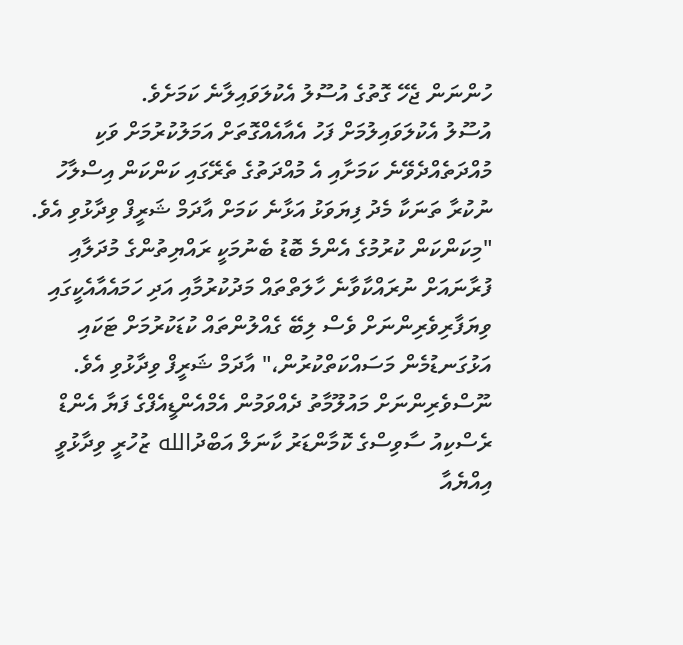ހުންނަން ޖެހޭ ގޮތުގެ އުސޫލު އެކުލަވައިލާނެ ކަމަށެވެ.
އުސޫލު އެކުލަވައިލުމަށް ފަހު އެއާއެއްގޮތަށް އަމަލުކުރުމަށް ވަކި މުއްދަތެއްދެވޭނެ ކަމަށާއި އެ މުއްދަތުގެ ތެރޭގައި ކަންކަން އިސްލާހު ނުކުރާ ތަނަކާ މެދު ފިޔަވަޅު އަޅާނެ ކަމަށް އާދަމް ޝަރީފް ވިދާޅުވި އެވެ.
"މިކަންކަން ކުރުމުގެ އެންމެ ބޮޑު ބެނުމަކީ ރައްޔިތުންގެ މުދަލާއި ފުރާނައަށް ނުރައްކާވާނެ ހާލަތްތައް މަދުކުރުމާއި އަދި ހަމައެއާއެކީގައި ވިޔަފާރިވެރިންނަށް ވެސް ލިބޭ ގެއްލުންތައް ކުޑަކުރުމަށް ޓަކައި އަޅުގަނޑުމެން މަސައްކަތްކުރުން،" އާދަމް ޝަރީފް ވިދާޅުވި އެވެ.
ނޫސްވެރިންނަށް މައުލޫމާތު ދެއްވަމުން އެމްއެންޑީއެފްގެ ފަޔާ އެންޑް ރެސްކިއު ސާވިސްގެ ކޮމާންޑަރު ކާނަލް އަބްދުالله ޒުހުރީ ވިދާޅުވީ އިއްޔެއާ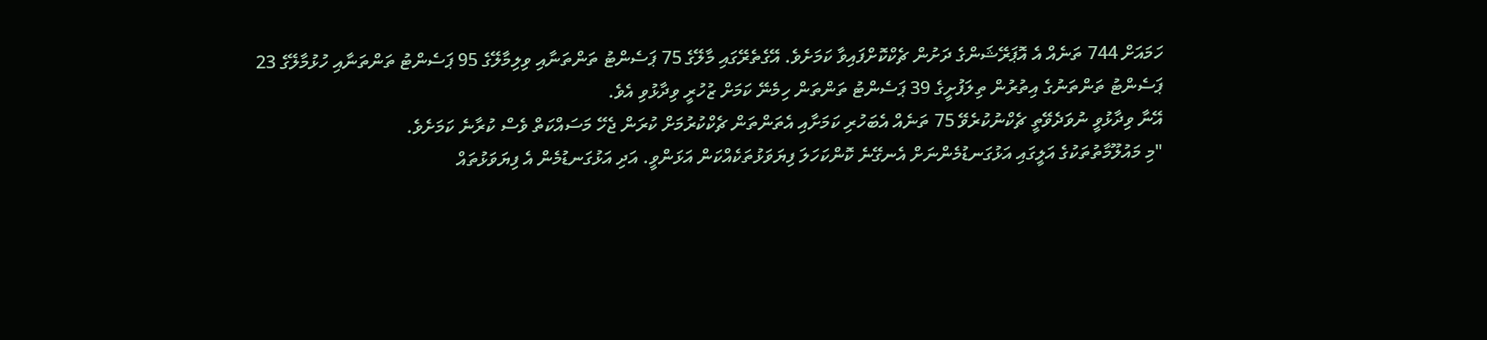ހަމައަށް 744 ތަނެއް އެ އޮޕަރޭޝަންގެ ދަށުން ޗެކްކޮށްފައިވާ ކަމަށެވެ. އޭގެތެރޭގައި މާލޭގެ 75 ޕަސެންޓު ތަންތަނާއި ވިލިމާލޭގެ 95 ޕަސެންޓު ތަންތަނާއި ހުޅުމާލޭގެ 23 ޕަސެންޓު ތަންތަނުގެ އިތުރުން ތިލަފުށީގެ 39 ޕަސެންޓު ތަންތަން ހިމެނޭ ކަމަށް ޒުހުރީ ވިދާޅުވި އެވެ.
އޭނާ ވިދާޅުވީ ނުވަދެވޭތީ ޗެކްނުކުރެވޭ 75 ތަނެއް އެބަހުރި ކަމަށާއި އެތަންތަން ޗެކްކުރުމަށް ކުރަން ޖެހޭ މަސައްކަތް ވެސް ކުރާނެ ކަމަށެވެ.
"މި މައުލޫމާތުތަކުގެ އަލީގައި އަޅުގަނޑުމެންނަށް އެނގޭނެ ކޮންކަހަލަ ފިޔަވަޅުތަކެއްކަން އަޅަންވީ. އަދި އަޅުގަނޑުމެން އެ ފިޔަވަޅުތައް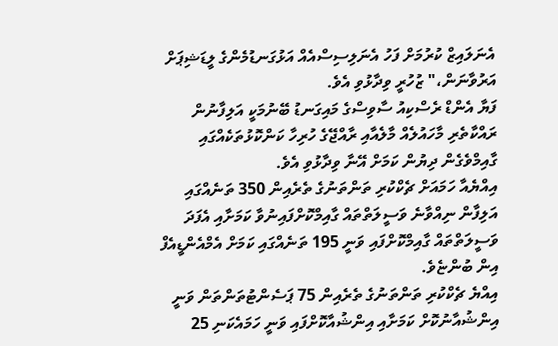އެނަލައިޒް ކުރުމަށް ފަހު އެނަލިސިސްއެއް އަޅުގަނޑުމެންގެ ލީޑަޝިޕަށް އަރުވާނަން،" ޒުހުރީ ވިދާޅުވި އެވެ.
ފަޔާ އެންޑް ރެސްކިއު ސާވިސްގެ މައިގަނޑު ބޭނުމަކީ އަލިފާނުން ރައްކާތެރި މާހައުލެއް މާލެއާއި ރާއްޖޭގެ ހުރިހާ ކަންކޮޅުތަކެއްގައި ގާއިމްވެގެން ދިޔުން ކަމަށް އޭނާ ވިދާޅުވި އެވެ.
އިއްޔެއާ ހަމައަށް ޗެކްކުރި ތަންތަނުގެ ތެރެއިން 350 ތަނެއްގައި އަލިފާން ނިއްވާނެ ވަސީލަތްތައް ގާއިމްކޮށްފައިނުވާ ކަމަށާއި އެފަދަ ވަސީލަތްތައް ގާއިމްކޮށްފައި ވަނީ 195 ތަނެއްގައި ކަމަށް އެމްއެންޑީއެފް އިން ބުންޏެވެ.
އިއްޔެ ޗެކްކުރި ތަންތަނުގެ ތެރެއިން 75 ޕަސެންޓުތަންތަން ވަނީ އިންޝުއާނުކޮށް ކަމަށާއި އިންޝުއާކޮށްފައި ވަނީ ހަމައެކަނި 25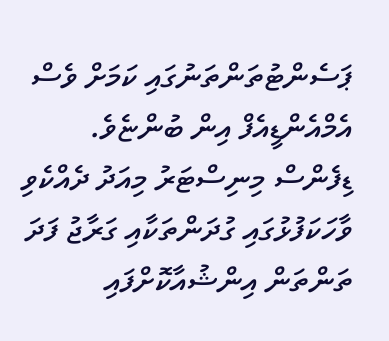ޕަސެންޓުތަންތަނުގައި ކަމަށް ވެސް އެމްއެންޑީއެފް އިން ބުންޏެވެ.
ޑިފެންސް މިނިސްޓަރު މިއަދު ދެއްކެވި ވާހަކަފުޅުގައި ގުދަންތަކާއި ގަރާޖު ފަދަ ތަންތަން އިންޝުއާކޮށްފައި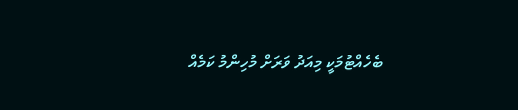ބެހެއްޓުމަކީ މިއަދު ވަރަށް މުހިންމު ކަމެއް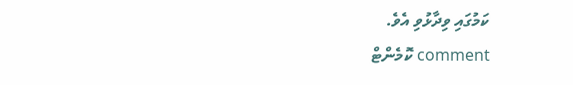ކަމުގައި ވިދާޅުވި އެވެ.
comment ކޮމެންޓް